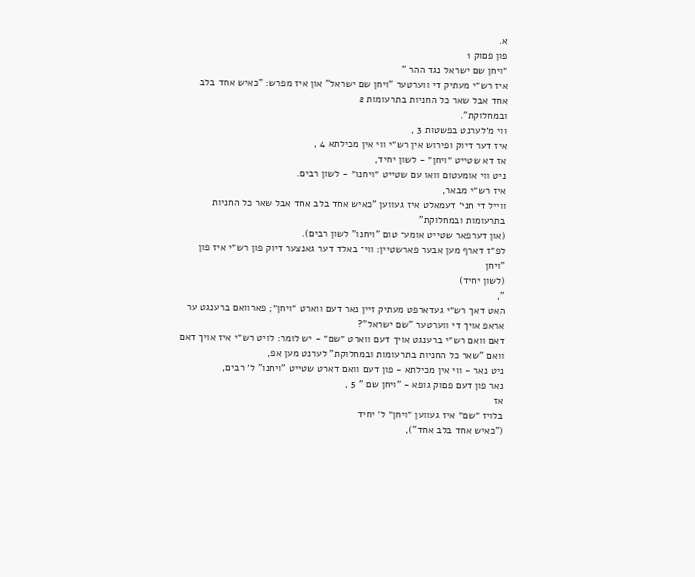א.
פון פםוק 1
״ויחן שם ישראל נגד ההר "
איז רש״י מעתיק די ווערטער "ויחן שם ישראל" און איז מפרש: "כאיש אחד בלב אחד אבל שאר כל החניות בתרעומות 2
ובמחלוקת".
ווי מ׳לערנט בפשטות 3 ,
איז דער דיוק ופירוש אין רש״י ווי אין מכילתא 4 ,
אז דא שטייט ״ויחן״ - לשון יחיד,
ניט ווי אומעטום וואו עם שטייט ״ויחנו״ - לשון רבים.
איז רש״י מבאר,
ווייל די חני׳ דעמאלט איז געווען "כאיש אחד בלב אחד אבל שאר כל החניות בתרעומות ובמחלוקת"
(און דערפאר שטייט אומע־ טום "ויחנו" לשון רבים).
לפ״ז דארף מען אבער פארשטיין: ווי־ באלד דער גאנצער דיוק פון רש״י איז פון "ויחן
(לשון יחיד)
",
האט דאך רש״י געדארפט מעתיק זיין נאר דעם ווארט ״ויחן״; פארוואם ברענגט ער אראפ אויך די ווערטער "שם ישראל"?
דאם וואם רש״י ברענגט אויך דעם ווארט ״שם״ - יש לומר: לויט רש״י איז אויך דאם וואם "שאר כל החניות בתרעומות ובמחלוקת" לערנט מען אפ,
ניט נאר - ווי אין מכילתא - פון דעם וואם דארט שטייט "ויחנו" ל׳ רבים,
נאר פון דעם פםוק גופא - "ויחן שם " 5 ,
אז
בלויז ״שם״ איז געווען ״ויחן״ ל׳ יחיד
("כאיש אחד בלב אחד"),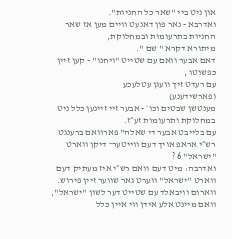און ניט ביי "שאר כל החניות".
ואדרבא - נאר פון דאנעט וויים מען אז שאר החניות בתרעומות ובמחלוקת,
מיתורא דקרא " שם ".
דאם אבער וואם עם שטייט "ויחנו" - קען זיין כפשוטו ,
עם רעדט זיך וועגן עטלעכע
(פארשידענע)
מענטשן שבטים וכו׳ - אבער זיי זיינען כלל ניט במחלוקת ותרעומות זע״ז.
עם בלייבט אבער די שאלה" פארוואם ברענגט רש״י אראפ אויך דעם ווייטער־ דיקן ווארט "ישראל" 6 ?
ואדרבה: מיט דעם וואם רש״י איז מעתיק דעם ווארט "ישראל" ווערט גאר שווער זיין פירוש.
ווארום וויבאלד עם שטייט דער לשון "ישראל",
וואם מיינט אלע אידן ווי איין כלל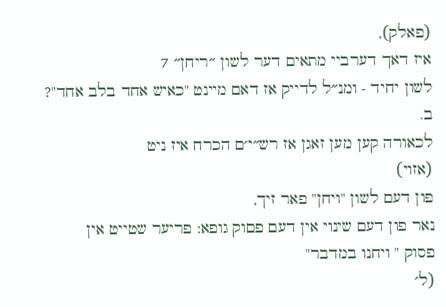(פאלק),
איז דאך דערביי מתאים דער לשון ״ריחן״ 7
לשון יחיד - ומנ״ל לדייק אז דאם מיינט "כאיש אחד בלב אחד"?
ב.
לכאורה קען מען זאגן אז רש״י׳ם הכרח איז ניט
(אזוי)
פון דעם לשון "ויחן" פאר זיך,
נאר פון דעם שינוי אין דעם פםוק גופא: פריער שטייט אין
פסוק " ויחנו במדבר"
(ל׳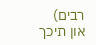רבים)
און תיכך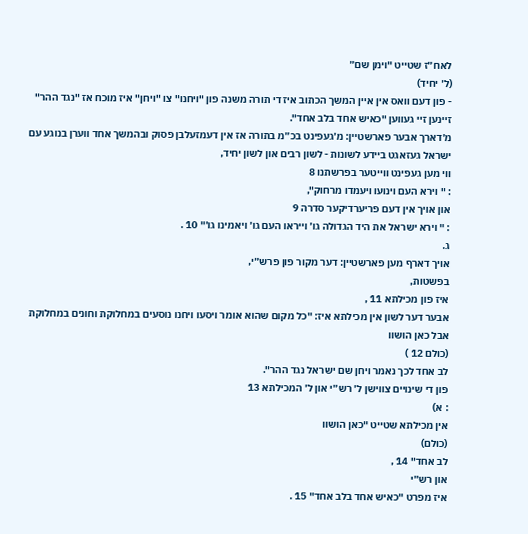לאח״ז שטייט "וימן שם״
(ל׳ יחיד)
- פון דעם וואס אין איין המשך הכתוב איז די תורה משנה פון "ויחנו" צו "ויחן" איז מוכח אז "נגד ההר" זיינען זיי געווען "כאיש אחד בלב אחד".
מ׳דארך אבער פארשטיין: מ׳געפינט בכ״מ בתורה אז אין דעמזעלבן פסוק ובהמשך אחד ווערן בנוגע עם ישראל געזאגט ביידע לשונות - לשון רבים און לשון יחיד,
ווי מען געפינט ווייטער בפרשתנו 8
: " וירא העם וינועו ויעמדו מרחוק",
און אויך אין דעם פריערדיקער סדרה 9
: " וירא ישראל את היד הגדולה גו׳ וייראו העם גו׳ ויאמינו גו׳" 10 .
ג.
אויך דארף מען פארשטיין: דער מקור פון פרש״י,
בפשטות,
איז פון מכילתא 11 ,
אבער דער לשון אין מכילתא איז: "כל מקום שהוא אומר ויסעו ויחנו נוסעים במחלוקת וחונים במחלוקת אבל כאן הושוו
(כולם 12 )
לב אחד לכך נאמר ויחן שם ישראל נגד ההר".
פון די שינויים צווישן ל׳ רש״י און ל׳ המכילתא 13
: א)
אין מכילתא שטייט "כאן הושוו
(כולם)
לב אחד" 14 ,
און רש״י
איז מפרט "כאיש אחד בלב אחד" 15 .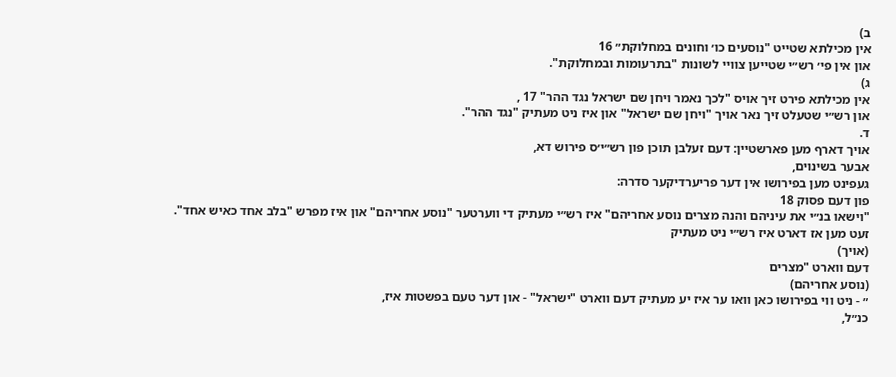ב)
אין מכילתא שטייט "נוסעים כו׳ וחונים במחלוקת״ 16
און אין פי׳ רש״י שטייען צוויי לשונות "בתרעומות ובמחלוקת".
ג)
אין מכילתא פירט זיך אויס "לכך נאמר ויחן שם ישראל נגד ההר" 17 ,
און רש״י שטעלט זיך נאר אויך "ויחן שם ישראל" און איז ניט מעתיק "נגד ההר".
ד.
אויך דארף מען פארשטיין: דעם זעלבן תוכן פון רש״י׳ס פירוש דא,
אבער בשינוים,
געפינט מען בפירושו אין דער פריערדיקער סדרה:
פון דעם פסוק 18
"וישאו בנ״י את עיניהם והנה מצרים נוסע אחריהם" איז רש״י מעתיק די ווערטער "נוסע אחריהם" און איז מפרש "בלב אחד כאיש אחד".
זעט מען אז דארט איז רש״י ניט מעתיק
(אויך)
דעם ווארט "מצרים
(נוסע אחריהם)
״ - ניט ווי בפירושו כאן וואו ער איז יע מעתיק דעם ווארט "ישראל" - און דער טעם בפשטות איז,
כנ״ל,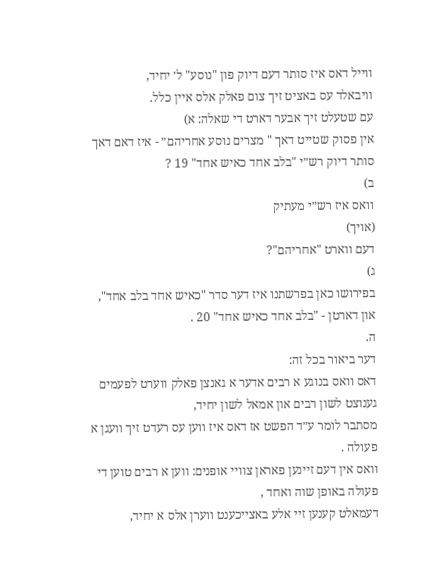ווייל דאס איז סותר דעם דיוק פון "נוסע" ל׳ יחיד,
וויבאלד עס באציט זיך צום פאלק אלס איין כלל.
עם שטעלט זיך אבער דארט די שאלה: א)
אין פסוק שטייט דאך " מצרים נוסע אחריהם״ - איז דאם דאך סותר דיוק רש״י "בלב אחד כאיש אחד" 19 ?
ב)
וואס איז רש״י מעתיק
(אויך)
דעם ווארט "אחריהם"?
ג)
בפירושו כאן בפרשתנו איז דער סדר "כאיש אחד בלב אחד",
און דארטן - "בלב אחד כאיש אחד" 20 .
ה.
דער ביאור בכל זה:
דאס וואס בנוגע א רבים אדער א גאנצן פאלק ווערט לפעמים גענוצט לשון רבים און אמאל לשון יחיד,
מסתבר לומר ע״ד הפשט אז דאס איז ווען עס רעדט זיך וועגן א פעולה .
וואס אין דעם זיינען פאראן צוויי אופנים: ווען א רבים טוען די פעולה באופן שוה ואחד ,
דעמאלט קענען זיי אלע באצייכענט ווערן אלס א יחיד,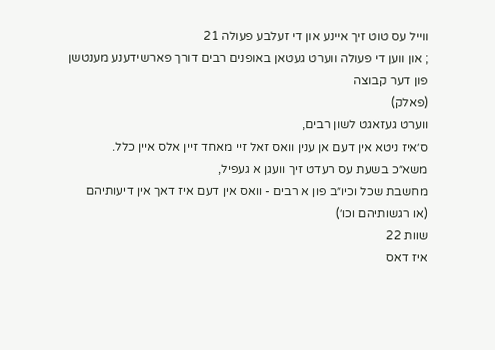ווייל עס טוט זיך איינע און די זעלבע פעולה 21
; און ווען די פעולה ווערט געטאן באופנים רבים דורך פארשידענע מענטשן פון דער קבוצה
(פאלק)
ווערט געזאגט לשון רבים,
ס׳איז ניטא אין דעם אן ענין וואס זאל זיי מאחד זיין אלס איין כלל.
משא״כ בשעת עס רעדט זיך וועגן א געפיל,
מחשבת שכל וכיו״ב פון א רבים - וואס אין דעם איז דאך אין דיעותיהם
(או רגשותיהם וכו׳)
שוות 22
איז דאס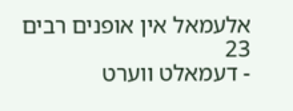אלעמאל אין אופנים רבים 23
- דעמאלט ווערט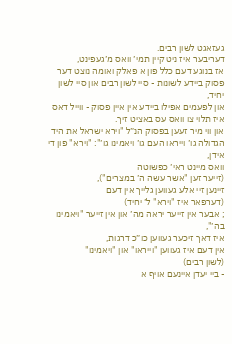געזאגט לשון רבים.
דעריבער איז ניט קיין תמי׳ וואס מ׳געפינט,
אז בנוגע דעם כלל פון א פאלק ואומה נוצט דער פסוק ביידע לשונות - סיי לשון רבים און סיי לשון יחיד,
און לפעמים אפילו ביידע אין איין פסוק - ווייל דאס איז תלוי צו וואס עס באציט זיך.
און ווי מיר זעען בפסוק הנ״ל "וירא ישראל את היד הגדולה גו׳ וייראו העם גו׳ ויאמינו גו׳": "וירא" פון די אידן,
וואס מיינט ראי׳ כפשוטה
(זייער זען "אשר עשה ה׳ במצרים"),
זיינען זיי אלע געווען גלייך אין דעם
(דערפאר איז "וירא" ל׳ יחיד)
; אבער אין זייער יראה מה׳ און אין זייער "ויאמינו בה׳",
איז דאך זיכער געווען כו״כ דרגות,
אין דעם איז געווען "וייראו" און "ויאמינו"
(לשון רבים)
- ביי יעדן איינעם אויף א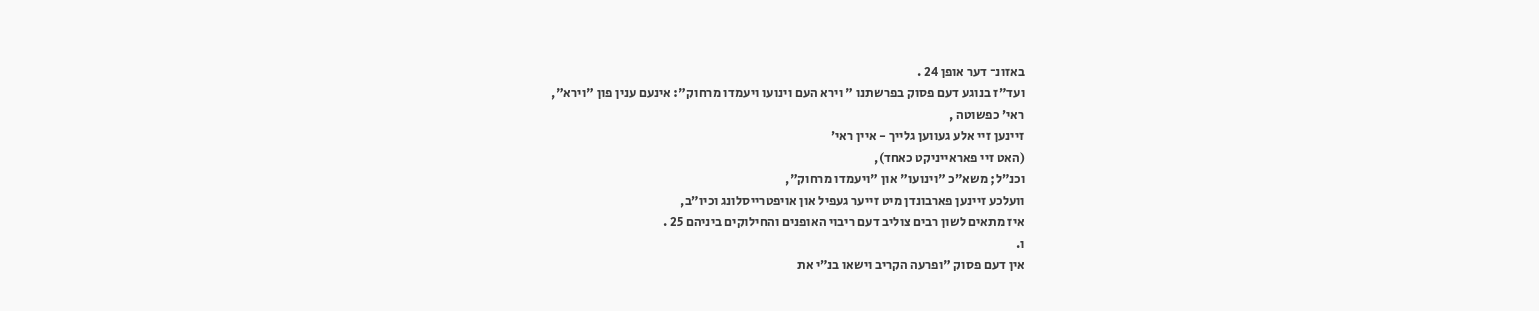באזונ־ דער אופן 24 .
ועד״ז בנוגע דעם פסוק בפרשתנו " וירא העם וינועו ויעמדו מרחוק": אינעם ענין פון "וירא",
ראי׳ כפשוטה ,
זיינען זיי אלע געווען גלייך - איין ראי׳
(האט זיי פאראייניקט כאחד),
וכנ״ל; משא״כ "וינועו" און "ויעמדו מרחוק",
וועלכע זיינען פארבונדן מיט זייער געפיל און אויפטרייסלונג וכיו״ב,
איז מתאים לשון רבים צוליב דעם ריבוי האופנים והחילוקים ביניהם 25 .
ו.
אין דעם פסוק "ופרעה הקריב וישאו בנ״י את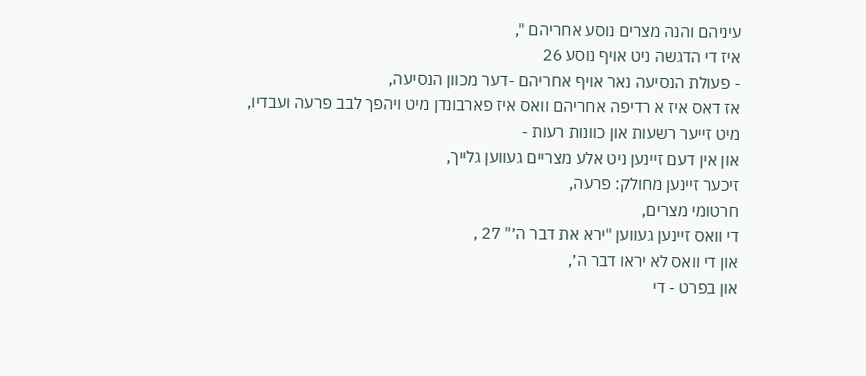עיניהם והנה מצרים נוסע אחריהם ",
איז די הדגשה ניט אויף נוסע 26
- פעולת הנסיעה נאר אויף אחריהם -דער מכוון הנסיעה,
אז דאס איז א רדיפה אחריהם וואס איז פארבונדן מיט ויהפך לבב פרעה ועבדיו,
מיט זייער רשעות און כוונות רעות -
און אין דעם זיינען ניט אלע מצריים געווען גלייך,
זיכער זיינען מחולק: פרעה,
חרטומי מצרים,
די וואס זיינען געווען "ירא את דבר ה׳" 27 ,
און די וואס לא יראו דבר ה׳,
און בפרט - די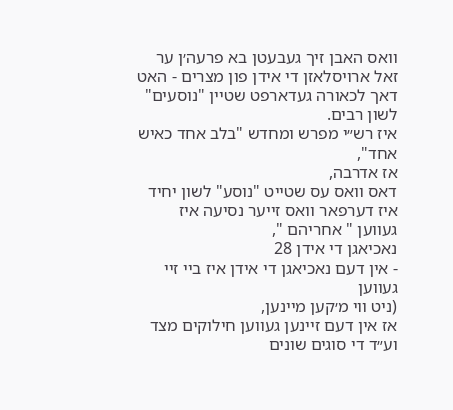וואס האבן זיך געבעטן בא פרעה׳ן ער זאל ארויסלאזן די אידן פון מצרים - האט דאך לכאורה געדארפט שטיין "נוסעים" לשון רבים.
איז רש״י מפרש ומחדש "בלב אחד כאיש אחד",
אז אדרבה,
דאס וואס עס שטייט "נוסע" לשון יחיד איז דערפאר וואס זייער נסיעה איז געווען " אחריהם ",
נאכיאגן די אידן 28
- אין דעם נאכיאגן די אידן איז ביי זיי געווען
(ניט ווי מ׳קען מיינען,
אז אין דעם זיינען געווען חילוקים מצד וע״ד די סוגים שונים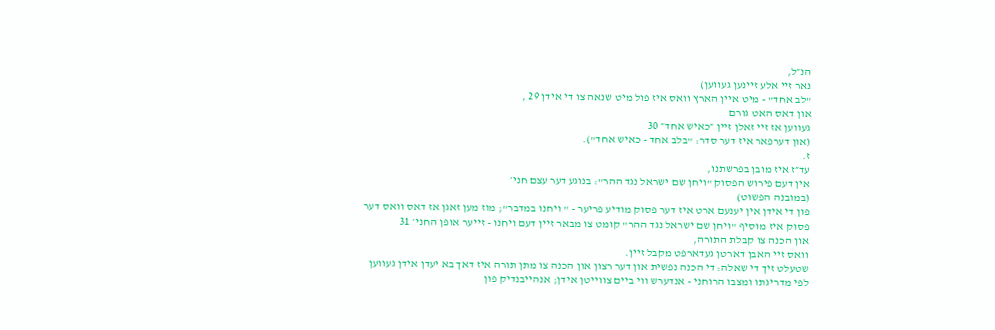הנ״ל,
נאר זיי אלע זיינען געווען)
"לב אחד" - מיט איין הארץ וואס איז פול מיט שנאה צו די אידן 29 ,
און דאס האט גורם
געווען אז זיי זאלן זיין ״כאיש אחד״ 30
(און דערפאר איז דער סדר: "בלב אחד - כאיש אחד").
ז.
עד״ז איז מובן בפרשתנו,
אין דעם פירוש הפסוק "ויחן שם ישראל נגד ההר": בנוגע דער עצם חני׳
(במובנה הפשוט)
פון די אידן אין יענעם ארט איז דער פסוק מודיע פריער - " ויחנו במדבר"; מוז מען זאגן אז דאס וואס דער פסוק איז מוסיף "ויחן שם ישראל נגד ההר" קומט צו מבאר זיין דעם ויחנו - זייער אופן החני׳ 31
און הכנה צו קבלת התורה,
וואס זיי האבן דארטן געדארפט מקבל זיין.
שטעלט זיך די שאלה: די הכנה נפשית און דער רצון און הכנה צו מתן תורה איז דאך בא יעדן אידן געווען לפי מדריגתו ומצבו הרוחני - אנדערש ווי ביים צווייטן אידן; אנהייבנדיק פון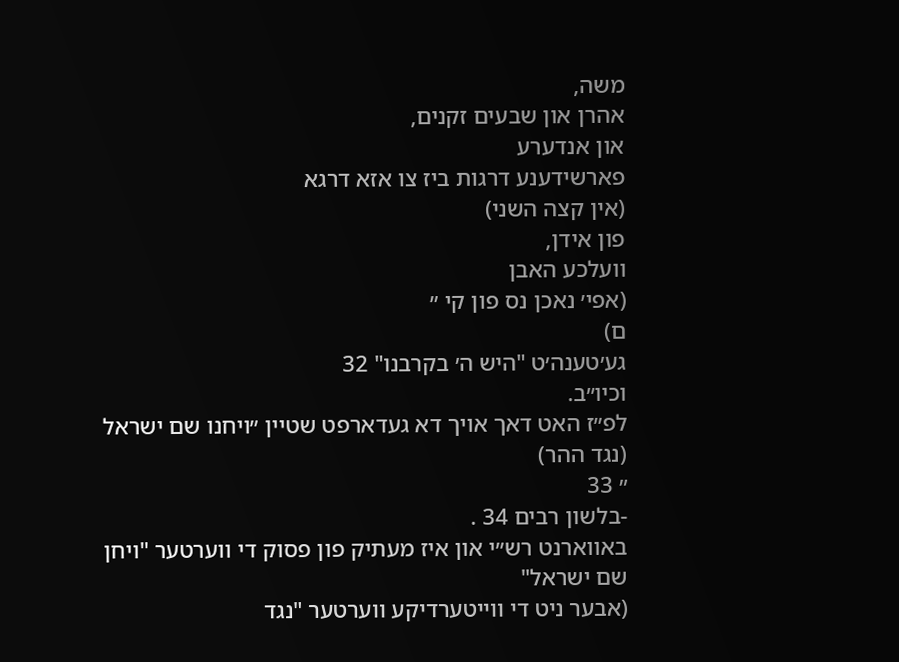משה,
אהרן און שבעים זקנים,
און אנדערע
פארשידענע דרגות ביז צו אזא דרגא
(אין קצה השני)
פון אידן,
וועלכע האבן
(אפי׳ נאכן נס פון קי ״
ם)
גע׳טענה׳ט "היש ה׳ בקרבנו" 32
וכיו״ב.
לפ״ז האט דאך אויך דא געדארפט שטיין ״ויחנו שם ישראל
(נגד ההר)
״ 33
-בלשון רבים 34 .
באווארנט רש״י און איז מעתיק פון פסוק די ווערטער "ויחן שם ישראל"
(אבער ניט די ווייטערדיקע ווערטער "נגד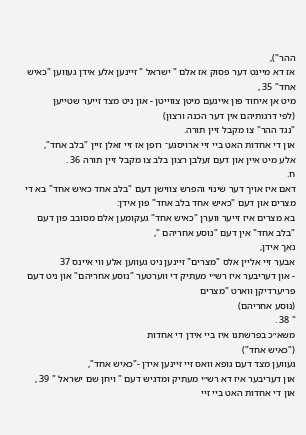ההר"),
אז דא מיינט דער פסוק אז אלם " ישראל " זיינען אלע אידן געווען "כאיש אחד" 35 ,
מיט אן איחוד פון איינעם מיטן צווייטן - און ניט מצד זייער שטייען
(לפי דרגותיהם אין דער הכנה ורצון)
"נגד ההר" צו מקבל זיין תורה.
און די אחדות האט ביי זיי ארויסגע־ רופן אז זיי זאלן זיין "בלב אחד",
אלע מיט איין און דעם זעלבן רצון בלב צו מקבל זיין תורה 36 .
ח.
דאם איז אויך דער שינוי והפרש צווישן דעם "בלב אחד כאיש אחד" בא די מצרים און דעם "כאיש אחד בלב אחד" פון אידן:
בא מצרים איז זייער ווערן "כאיש אחד" געקומען אלם מסובב פון דעם "בלב אחד" אין דעם "נוסע אחריהם ",
נאך אידן,
אבער זיי אליין אלס "מצרים" זיינען ניט געווען אלע ווי איינס 37
- און דעריבער איז רש״י מעתיק די ווערטער "נוסע אחריהם" און ניט דעם פריערדיקן ווארט "מצרים
(נוסע אחריהם)
" 38 .
משא״כ בפרשתנו איז ביי אידן די אחדות
("כאיש אחד")
געווען מצד דעם גופא וואס זיי זיינען אידן -"כאיש אחד",
און דעריבער איז דא רש״י מעתיק ומדגיש דעם " ויחן שם ישראל " 39 ,
און די אחדות האט ביי זיי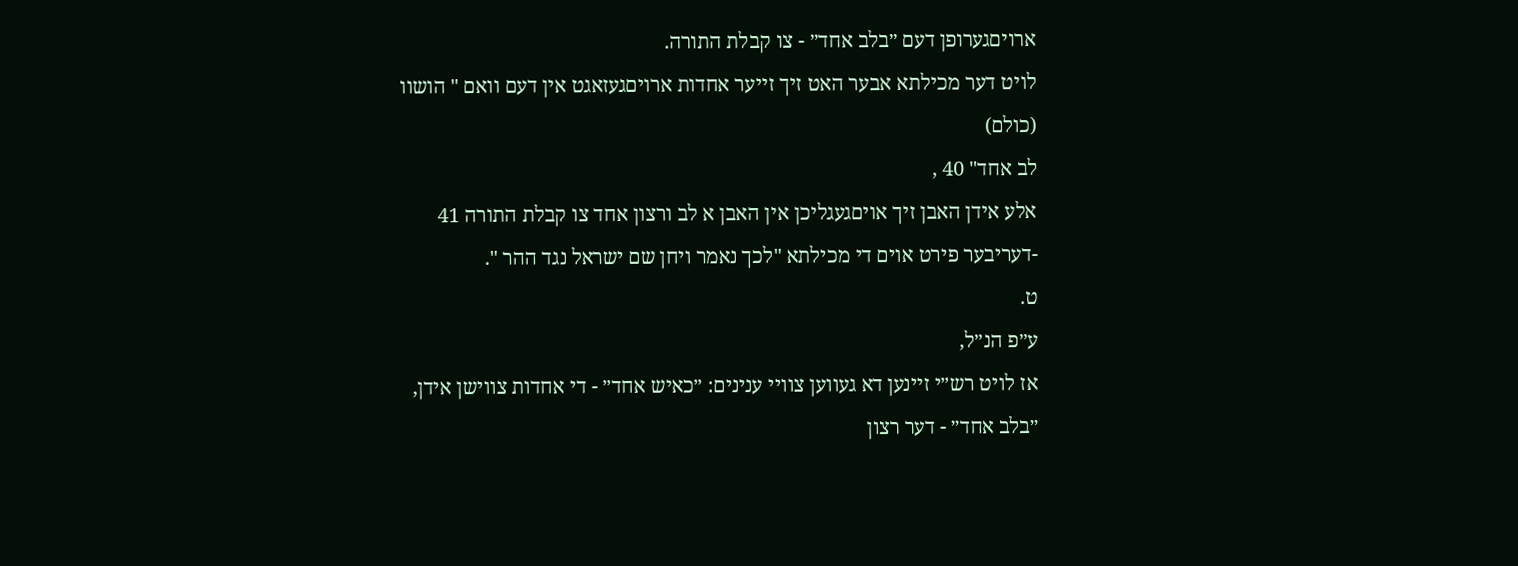ארויםגערופן דעם ״בלב אחד״ - צו קבלת התורה.
לויט דער מכילתא אבער האט זיך זייער אחדות ארויםגעזאגט אין דעם וואם " הושוו
(כולם)
לב אחד" 40 ,
אלע אידן האבן זיך אויםגעגליכן אין האבן א לב ורצון אחד צו קבלת התורה 41
-דעריבער פירט אוים די מכילתא "לכך נאמר ויחן שם ישראל נגד ההר ".
ט.
ע״פ הנ״ל,
אז לויט רש״י זיינען דא געווען צוויי ענינים: ״כאיש אחד״ - די אחדות צווישן אידן,
״בלב אחד״ - דער רצון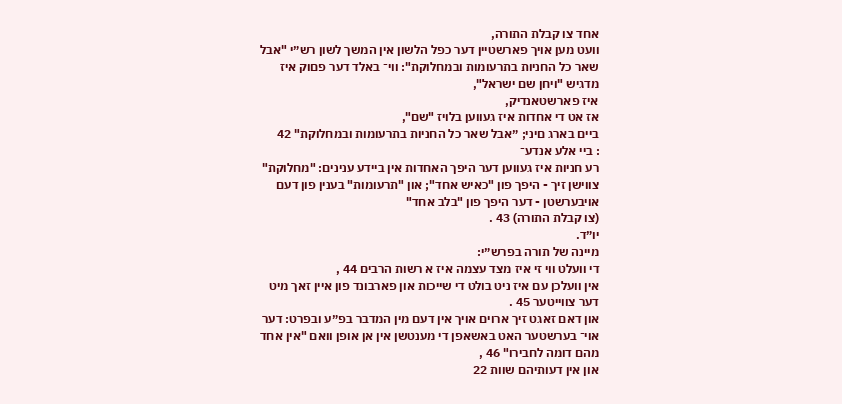אחד צו קבלת התורה,
וועט מען אויך פארשטיין דער כפל הלשון אין המשך לשון רש״י "אבל שאר כל החניות בתרעומות ובמחלוקת": ווי־ באלד דער פםוק איז מדגיש "ויחן שם ישראל",
איז פארשטאנדיק,
אז אט די אחדות איז געווען בלויז "שם",
ביים בארג םיני; ״אבל שאר כל החניות בתרעומות ובמחלוקת" 42
: ביי אלע אנדע־
רע חניות איז געווען דער היפך האחדות אין ביידע ענינים: "מחלוקת" צווישן זיך - היפך פון "כאיש אחד"; און "תרעומות" בענין פון דעם אויבערשטן - דער היפך פון "בלב אחד"
(צו קבלת התורה) 43 .
יו״ד.
מיינה של תורה בפרש״י:
די וועלט ווי זי איז מצד עצמה איז א רשות הרבים 44 ,
אין וועלכן עם איז ניט בולט די שייכות און פארבונד פון איין זאך מיט דער צווייטער 45 .
און דאם זאגט זיך ארוים אויך אין דעם מין המדבר בפ״ע ובפרט: דער אוי־ בערשטער האט באשאפן די מענטשן אין אן אופן וואם "אין אחד מהם דומה לחבירו" 46 ,
און אין דעותיהם שוות 22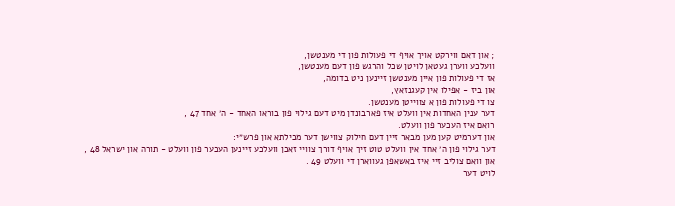; און דאם ווירקט אויך אויף די פעולות פון די מענטשן,
וועלכע ווערן געטאן לויטן שכל והרגש פון דעם מענטשן,
אז די פעולות פון איין מענטשן זיינען ניט בדומה,
און ביז - אפילו אין קעגנזאץ,
צו די פעולות פון א צווייטן מענטשן.
דער ענין האחדות אין וועלט איז פארבונדן מיט דעם גילוי פון בוראו האחד - ה׳ אחד 47 ,
רואם איז העכער פון וועלט.
און דערמיט קען מען מבאר זיין דעם חילוק צווישן דער מכילתא און פרש״י:
דער גילוי פון ה׳ אחד אין וועלט טוט זיך אויף דורך צוויי זאכן וועלכע זיינען העכער פון וועלט - תורה און ישראל 48 ,
און וואם צוליב זיי איז באשאפן געווארן די וועלט 49 .
לויט דער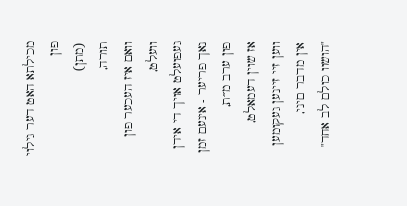מכילתא האט דער גילוי פון
(מתן)
תורה,
וואם איז העכער פון וועלט,
געפועלט אויך די אידן נאך פריער - אינעם זמן פון ערב מ״ת,
אז שוין דעמאלט,
ווען זיי זיינען געקומען אין מדבר םיני,
"הושוו כולם לב אחד"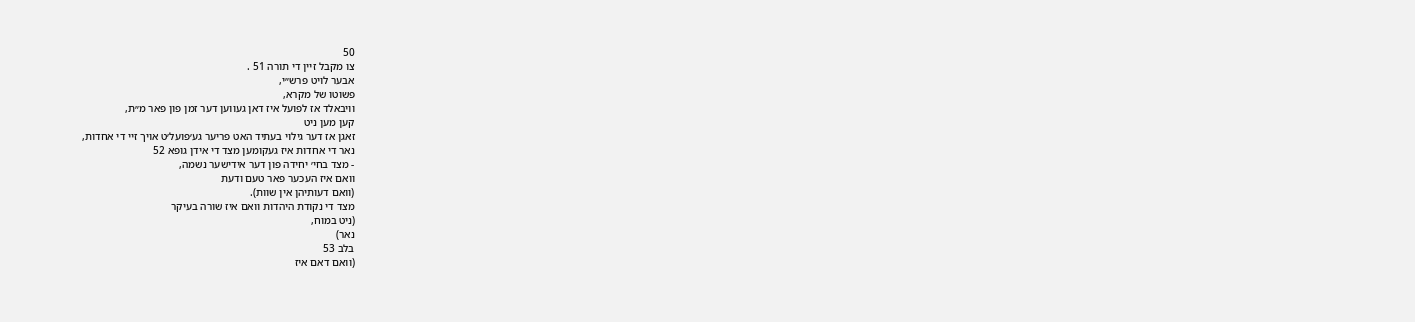50
צו מקבל זיין די תורה 51 .
אבער לויט פרש״י,
פשוטו של מקרא,
וויבאלד אז לפועל איז דאן געווען דער זמן פון פאר מ״ת,
קען מען ניט
זאגן אז דער גילוי בעתיד האט פריער גע׳פועל׳ט אויך זיי די אחדות,
נאר די אחדות איז געקומען מצד די אידן גופא 52
- מצד בחי׳ יחידה פון דער אידישער נשמה,
וואם איז העכער פאר טעם ודעת
(וואם דעותיהן אין שוות).
מצד די נקודת היהדות וואם איז שורה בעיקר
(ניט במוח,
נאר)
בלב 53
(וואם דאם איז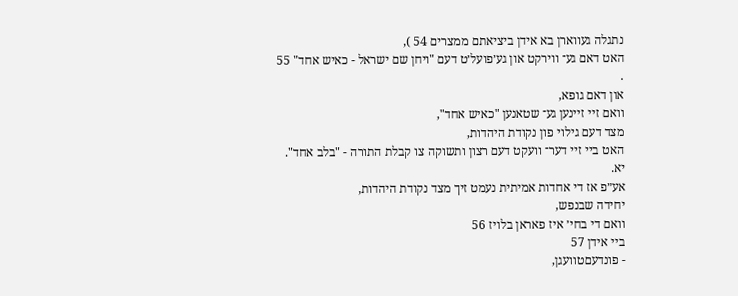נתגלה געווארן בא אידן ביציאתם ממצרים 54 ),
האט דאם גע־ ווירקט און גע׳פועל׳ט דעם "ויחן שם ישראל - כאיש אחד" 55 .
און דאם גופא,
וואם זיי זיינען גע־ שטאנען "כאיש אחד",
מצד דעם גילוי פון נקודת היהדות,
האט ביי זיי דער־ וועקט דעם רצון ותשוקה צו קבלת התורה - "בלב אחד".
יא.
אע״פ אז די אחדות אמיתית נעמט זיך מצד נקודת היהדות,
יחידה שבנפש,
וואם די בחי׳ איז פאראן בלויז 56
ביי אידן 57
- פונדעםטוועגן,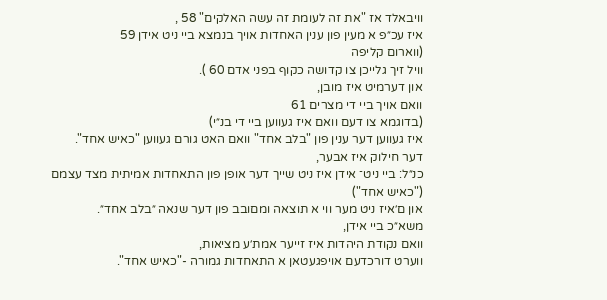וויבאלד אז "את זה לעומת זה עשה האלקים" 58 ,
איז עכ״פ א מעין פון ענין האחדות אויך בנמצא ביי ניט אידן 59
(ווארום קליפה
וויל זיך גלייכן צו קדושה כקוף בפני אדם 60 ).
און דערמיט איז מובן,
וואם אויך ביי די מצרים 61
(בדוגמא צו דעם וואם איז געווען ביי די בנ״י)
איז געווען דער ענין פון "בלב אחד" וואם האט גורם געווען "כאיש אחד".
דער חילוק איז אבער,
כנ״ל: ביי ניט־ אידן איז ניט שייך דער אופן פון התאחדות אמיתית מצד עצמם
("כאיש אחד")
און ם׳איז ניט מער ווי א תוצאה ומםובב פון דער שנאה ״בלב אחד״.
משא״כ ביי אידן,
וואם נקודת היהדות איז זייער אמת׳ע מציאות,
ווערט דורכדעם אויפגעטאן א התאחדות גמורה -"כאיש אחד".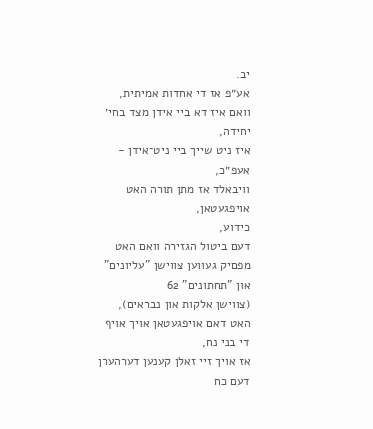יב.
אע״פ אז די אחדות אמיתית,
וואם איז דא ביי אידן מצד בחי׳ יחידה,
איז ניט שייך ביי ניט־אידן - אעפ״כ,
וויבאלד אז מתן תורה האט אויפגעטאן,
כידוע,
דעם ביטול הגזירה וואם האט מפםיק געווען צווישן "עליונים" און "תחתונים" 62
(צווישן אלקות און נבראים),
האט דאם אויפגעטאן אויך אויף די בני נח,
אז אויך זיי זאלן קענען דערהערן דעם כח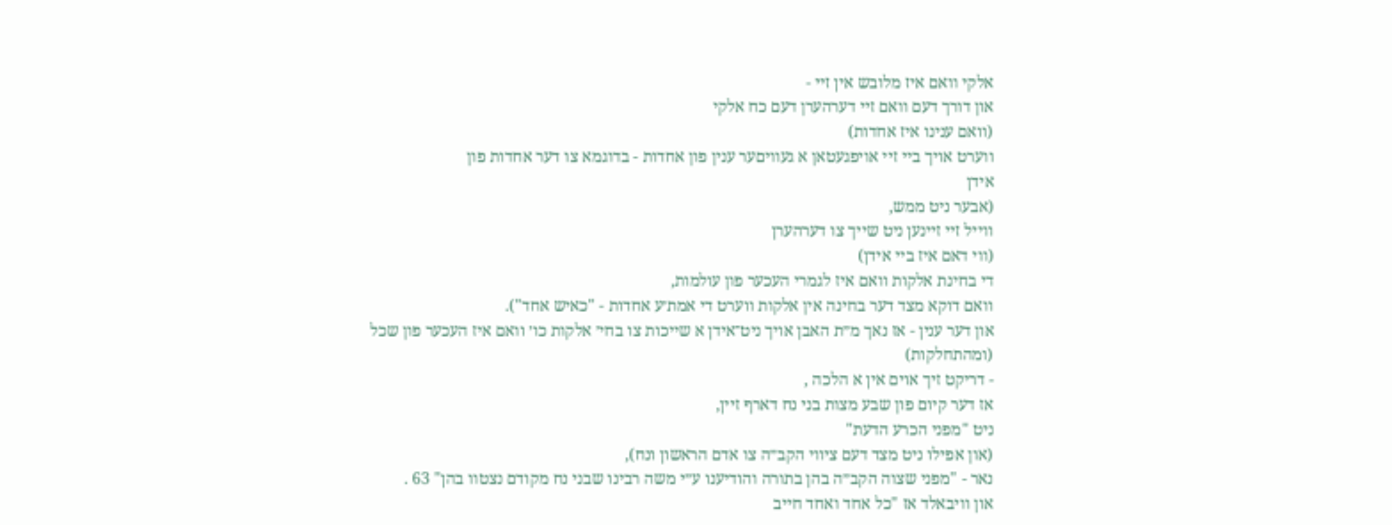אלקי וואם איז מלובש אין זיי -
און דורך דעם וואם זיי דערהערן דעם כח אלקי
(וואם ענינו איז אחדות)
ווערט אויך ביי זיי אויפגעטאן א געוויםער ענין פון אחדות - בדוגמא צו דער אחדות פון
אידן
(אבער ניט ממש,
ווייל זיי זיינען ניט שייך צו דערהערן
(ווי דאם איז ביי אידן)
די בחינת אלקות וואם איז לגמרי העכער פון עולמות,
וואם דוקא מצד דער בחינה אין אלקות ווערט די אמת׳ע אחדות - "כאיש אחד").
און דער ענין - אז נאך מ״ת האבן אויך ניט־אידן א שייכות צו בחי׳ אלקות כו׳ וואם איז העכער פון שכל
(ומהתחלקות)
- דריקט זיך אוים אין א הלכה ,
אז דער קיום פון שבע מצות בני נח דארף זיין,
ניט "מפני הכרע הדעת"
(און אפילו ניט מצד דעם ציווי הקב״ה צו אדם הראשון ונח),
נאר - "מפני שצוה הקב״ה בהן בתורה והודיענו ע״י משה רבינו שבני נח מקודם נצטוו בהן" 63 .
און וויבאלד אז "כל אחד ואחד חייב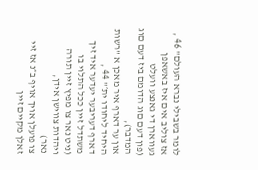לומר בשבילי נברא העולם" 46 ,
אז צוליב אים איז באשאפן געווארן די גאנצע וועלט
(פון דעם םוג הדומם ביז דעם םוג המדבר),
און ער דארף איר מאכן א "רשות היחיד ליחודו ית׳" 44 ,
דארף דעריבער יעדער איד זיך משתדל זיין ככל התלוי בו
(ניט נאר צו מפיץ זיין תורה ויהדות צווישן אידן,
נאר)
צו פועלן אויך אויף ב״נ אז זיי זאלן מקיים זיין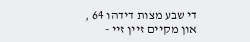די שבע מצות דידהו 64 ,
און מקיים זיין זיי -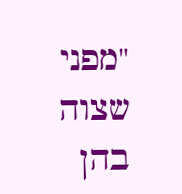"מפני שצוה בהן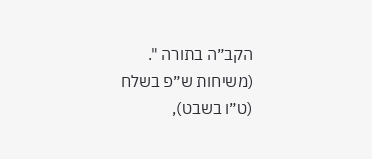הקב״ה בתורה ".
(משיחות ש״פ בשלח
(ט״ו בשבט),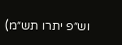וש״פ יתרו תש״מ)